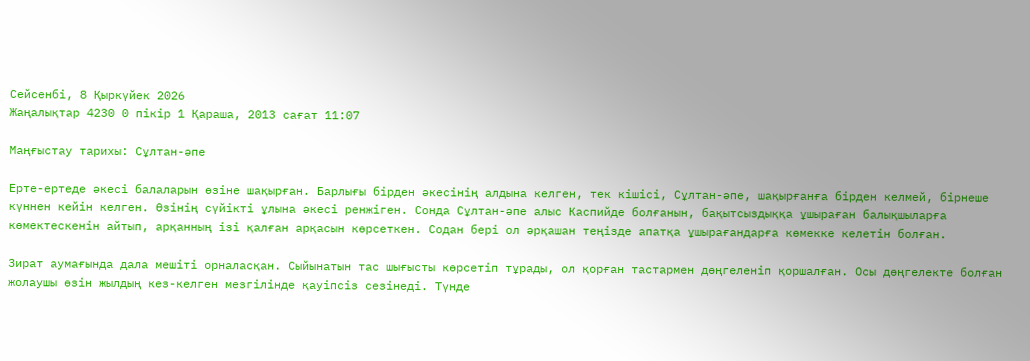Сейсенбі, 8 Қыркүйек 2026
Жаңалықтар 4230 0 пікір 1 Қараша, 2013 сағат 11:07

Маңғыстау тарихы: Сұлтан-әпе

Ерте-ертеде әкесі балаларын өзіне шақырған. Барлығы бірден әкесінің алдына келген, тек кішісі, Сұлтан-әпе, шақырғанға бірден келмей, бірнеше күннен кейін келген. Өзінің сүйікті ұлына әкесі ренжіген. Сонда Сұлтан-әпе алыс Каспийде болғанын, бақытсыздыққа ұшыраған балықшыларға көмектескенін айтып, арқанның ізі қалған арқасын көрсеткен. Содан бері ол әрқашан теңізде апатқа ұшырағандарға көмекке келетін болған.

Зират аумағында дала мешіті орналасқан. Сыйынатын тас шығысты көрсетіп тұрады, ол қорған тастармен дөңгеленіп қоршалған. Осы дөңгелекте болған жолаушы өзін жылдың кез-келген мезгілінде қауіпсіз сезінеді. Түнде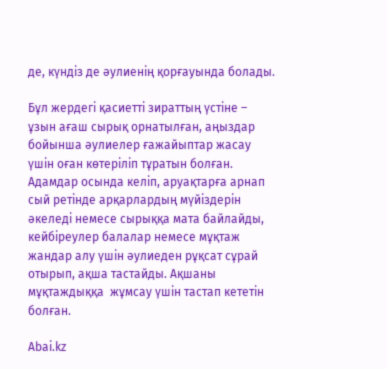де, күндіз де әулиенің қорғауында болады.

Бұл жердегі қасиетті зираттың үстіне – ұзын ағаш сырық орнатылған, аңыздар бойынша әулиелер ғажайыптар жасау үшін оған көтеріліп тұратын болған. Адамдар осында келіп, аруақтарға арнап сый ретінде арқарлардың мүйіздерін әкеледі немесе сырыққа мата байлайды, кейбіреулер балалар немесе мұқтаж жандар алу үшін әулиеден рұқсат сұрай отырып, ақша тастайды. Ақшаны мұқтаждыққа  жұмсау үшін тастап кететін болған.

Abai.kz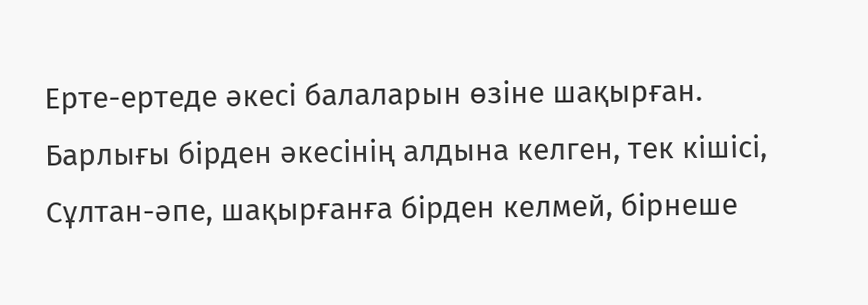Ерте-ертеде әкесі балаларын өзіне шақырған. Барлығы бірден әкесінің алдына келген, тек кішісі, Сұлтан-әпе, шақырғанға бірден келмей, бірнеше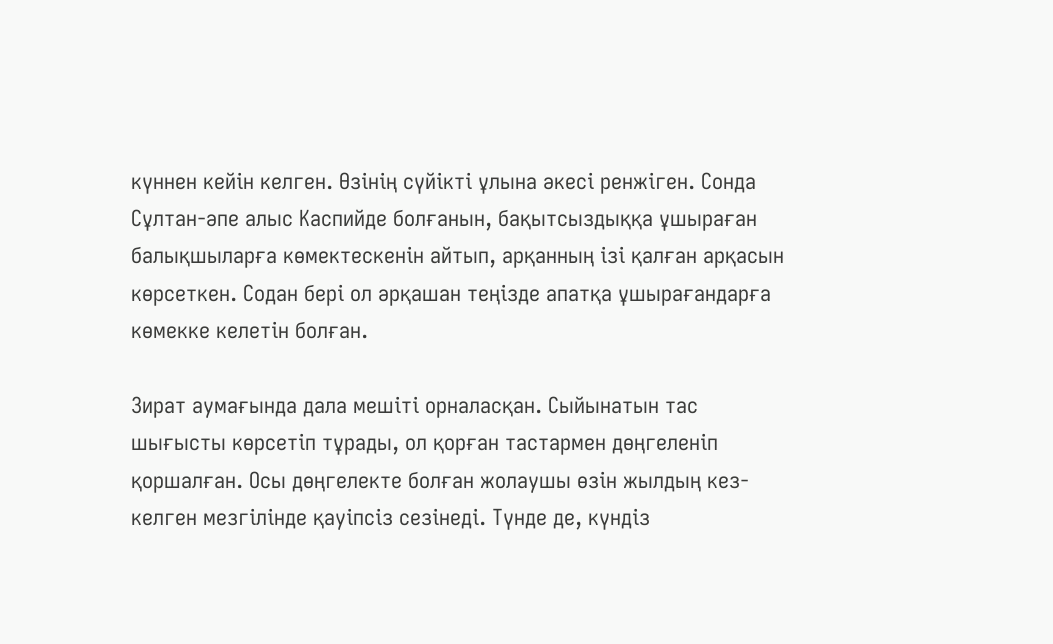күннен кейін келген. Өзінің сүйікті ұлына әкесі ренжіген. Сонда Сұлтан-әпе алыс Каспийде болғанын, бақытсыздыққа ұшыраған балықшыларға көмектескенін айтып, арқанның ізі қалған арқасын көрсеткен. Содан бері ол әрқашан теңізде апатқа ұшырағандарға көмекке келетін болған.

Зират аумағында дала мешіті орналасқан. Сыйынатын тас шығысты көрсетіп тұрады, ол қорған тастармен дөңгеленіп қоршалған. Осы дөңгелекте болған жолаушы өзін жылдың кез-келген мезгілінде қауіпсіз сезінеді. Түнде де, күндіз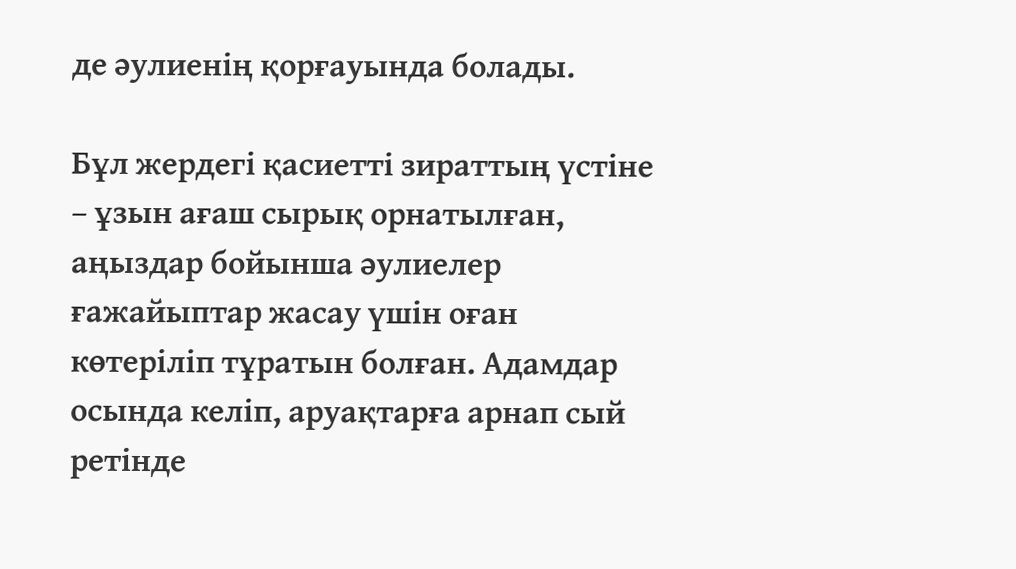де әулиенің қорғауында болады.

Бұл жердегі қасиетті зираттың үстіне – ұзын ағаш сырық орнатылған, аңыздар бойынша әулиелер ғажайыптар жасау үшін оған көтеріліп тұратын болған. Адамдар осында келіп, аруақтарға арнап сый ретінде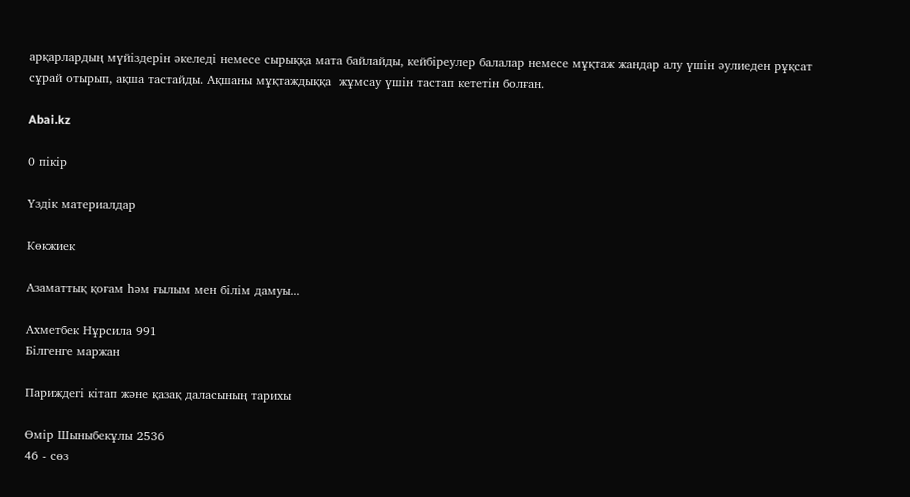арқарлардың мүйіздерін әкеледі немесе сырыққа мата байлайды, кейбіреулер балалар немесе мұқтаж жандар алу үшін әулиеден рұқсат сұрай отырып, ақша тастайды. Ақшаны мұқтаждыққа  жұмсау үшін тастап кететін болған.

Abai.kz

0 пікір

Үздік материалдар

Көкжиек

Азаматтық қоғам һәм ғылым мен білім дамуы...

Ахметбек Нұрсила 991
Білгенге маржан

Париждегі кітап және қазақ даласының тарихы

Өмір Шыныбекұлы 2536
46 - сөз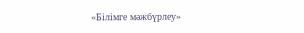«Білімге мәжбүрлеу»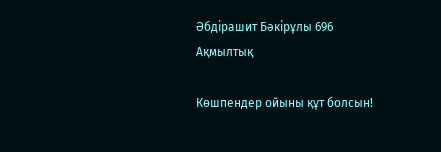Әбдірашит Бәкірұлы 696
Ақмылтық

Көшпендер ойыны құт болсын!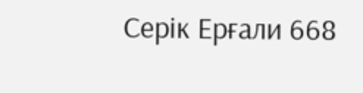Серік Ерғали 668